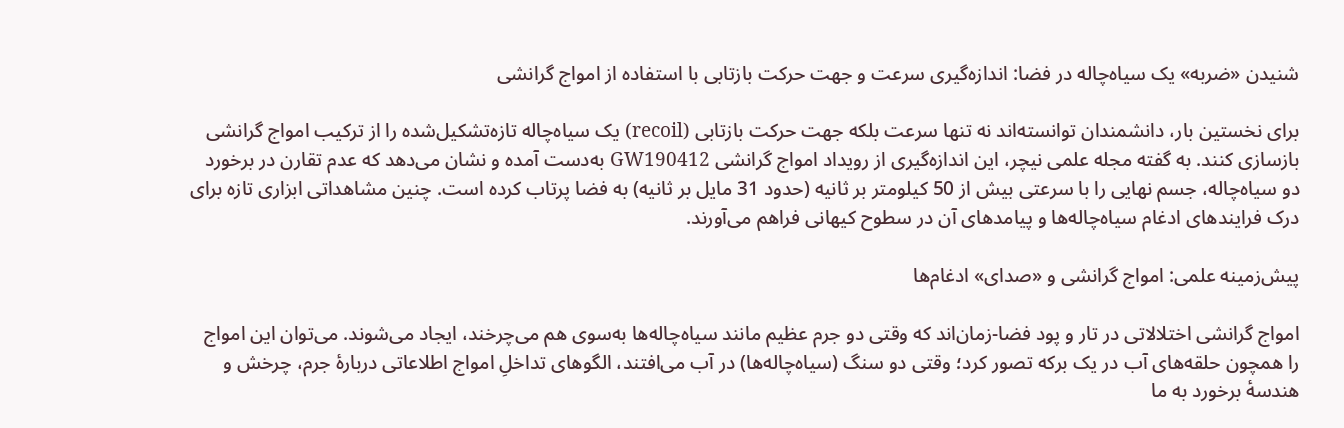شنیدن «ضربه» یک سیاه‌چاله در فضا: اندازه‌گیری سرعت و جهت حرکت بازتابی با استفاده از امواج گرانشی

برای نخستین بار، دانشمندان توانسته‌اند نه تنها سرعت بلکه جهت حرکت بازتابی (recoil) یک سیاه‌چاله تازه‌تشکیل‌شده را از ترکیب امواج گرانشی بازسازی کنند. به گفته مجله علمی نیچر، این اندازه‌گیری از رویداد امواج گرانشی GW190412 به‌دست آمده و نشان می‌دهد که عدم تقارن در برخورد دو سیاه‌چاله، جسم نهایی را با سرعتی بیش از 50 کیلومتر بر ثانیه (حدود 31 مایل بر ثانیه) به فضا پرتاب کرده است. چنین مشاهداتی ابزاری تازه برای درک فرایندهای ادغام سیاه‌چاله‌ها و پیامدهای آن در سطوح کیهانی فراهم می‌آورند.

پیش‌زمینه علمی: امواج گرانشی و «صدای» ادغام‌ها

امواج گرانشی اختلالاتی در تار و پود فضا-زمان‌اند که وقتی دو جرم عظیم مانند سیاه‌چاله‌ها به‌سوی هم می‌چرخند، ایجاد می‌شوند. می‌توان این امواج را همچون حلقه‌های آب در یک برکه تصور کرد؛ وقتی دو سنگ (سیاه‌چاله‌ها) در آب می‌افتند، الگوهای تداخلِ امواج اطلاعاتی دربارهٔ جرم، چرخش و هندسهٔ برخورد به ما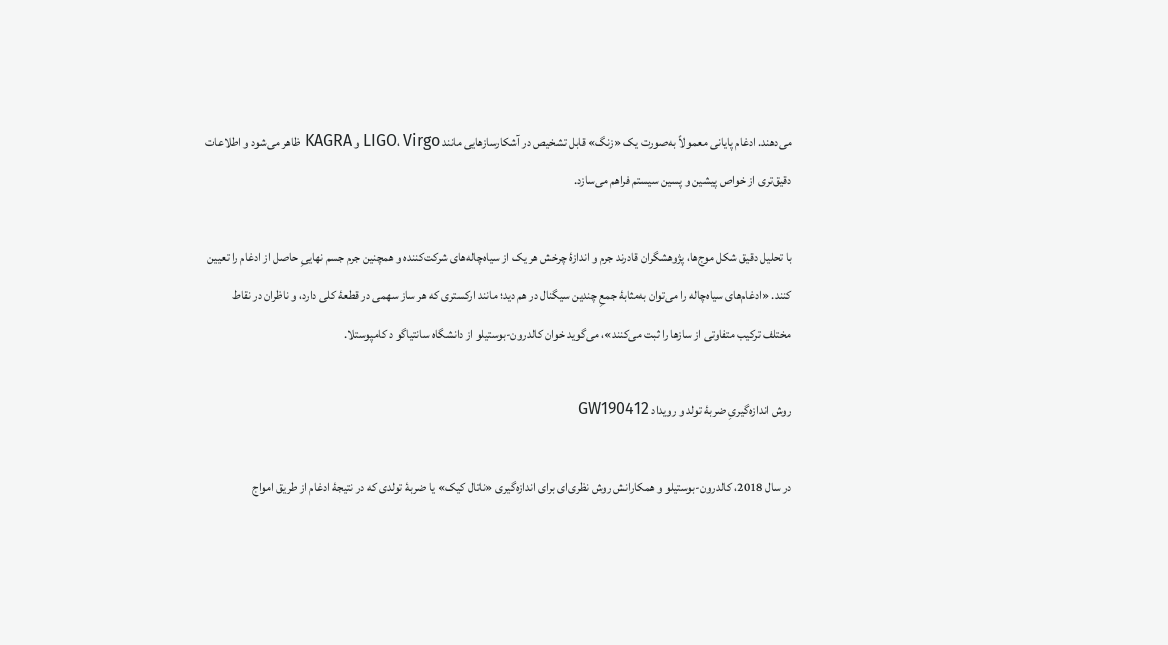می‌دهند. ادغام پایانی معمولاً به‌صورت یک «زنگ» قابل تشخیص در آشکارسازهایی مانند LIGO، Virgo و KAGRA ظاهر می‌شود و اطلاعات دقیق‌تری از خواص پیشین و پسین سیستم فراهم می‌سازد.

با تحلیل دقیق شکل موج‌ها، پژوهشگران قادرند جرم و اندازهٔ چرخش هر یک از سیاه‌چاله‌های شرکت‌کننده و همچنین جرم جسم نهاییِ حاصل از ادغام را تعیین کنند. «ادغام‌های سیاه‌چاله را می‌توان به‌مثابهٔ جمعِ چندین سیگنال در هم دید؛ مانند ارکستری که هر ساز سهمی در قطعهٔ کلی دارد، و ناظران در نقاط مختلف ترکیب متفاوتی از سازها را ثبت می‌کنند»، می‌گوید خوان کالدرون-بوستیلو از دانشگاه سانتیاگو د کامپوستلا.

روش اندازه‌گیریِ ضربهٔ تولد و رویداد GW190412

در سال 2018، کالدرون-بوستیلو و همکارانش روش نظری‌ای برای اندازه‌گیری «ناتال کیک» یا ضربهٔ تولدی که در نتیجهٔ ادغام از طریق امواج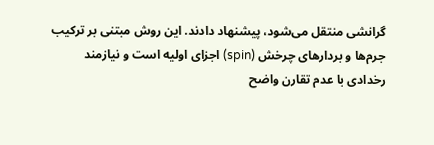گرانشی منتقل می‌شود، پیشنهاد دادند. این روش مبتنی بر ترکیب جرم‌ها و بردارهای چرخش (spin) اجزای اولیه است و نیازمند رخدادی با عدم تقارن واضح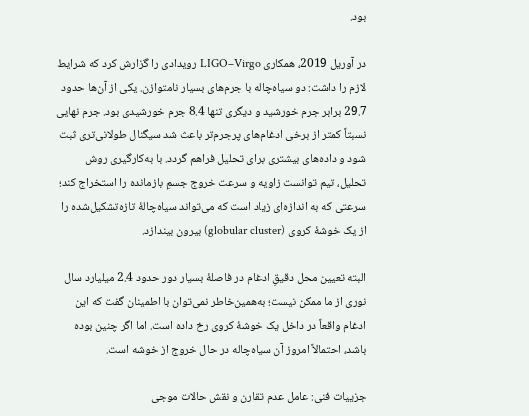بود.

در آوریل 2019، همکاری LIGO–Virgo رویدادی را گزارش کرد که شرایط لازم را داشت: دو سیاه‌چاله با جرم‌های بسیار نامتوازن. یکی از آن‌ها حدود 29.7 برابر جرم خورشید و دیگری تنها 8.4 جرم خورشیدی بود. جرم نهایی نسبتاً کمتر از برخی ادغام‌های پرجرم‌تر باعث شد سیگنال طولانی‌تری ثبت شود و داده‌های بیشتری برای تحلیل فراهم گردد. با به‌کارگیری روش تحلیل، تیم توانست زاویه و سرعت خروج جسمِ بازمانده را استخراج کند؛ سرعتی که به اندازه‌ای زیاد است که می‌تواند سیاه‌چالهٔ تازه‌تشکیل‌شده را از یک خوشهٔ کروی (globular cluster) بیرون بیندازد.

البته تعیین محل دقیقِ ادغام در فاصلهٔ بسیار دور حدود 2.4 میلیارد سال نوری از ما ممکن نیست؛ به‌همین‌خاطر نمی‌توان با اطمینان گفت که این ادغام واقعاً در داخل یک خوشهٔ کروی رخ داده است. اما اگر چنین بوده باشد، احتمالاً امروز آن سیاه‌چاله در حال خروج از خوشه است.

جزییات فنی: عامل عدم تقارن و نقش حالات موجی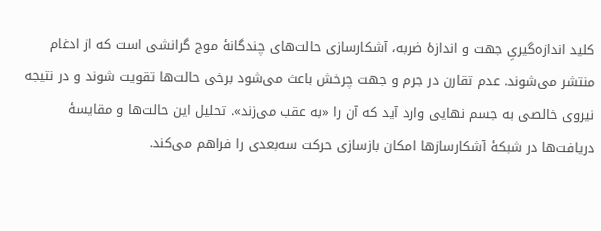کلید اندازه‌گیریِ جهت و اندازهٔ ضربه، آشکارسازی حالت‌های چندگانهٔ موج گرانشی است که از ادغام منتشر می‌شوند. عدم تقارن در جرم و جهت چرخش باعث می‌شود برخی حالت‌ها تقویت شوند و در نتیجه نیروی خالصی به جسم نهایی وارد آید که آن را «به عقب می‌زند». تحلیل این حالت‌ها و مقایسهٔ دریافت‌ها در شبکهٔ آشکارسازها امکان بازسازی حرکت سه‌بعدی را فراهم می‌کند.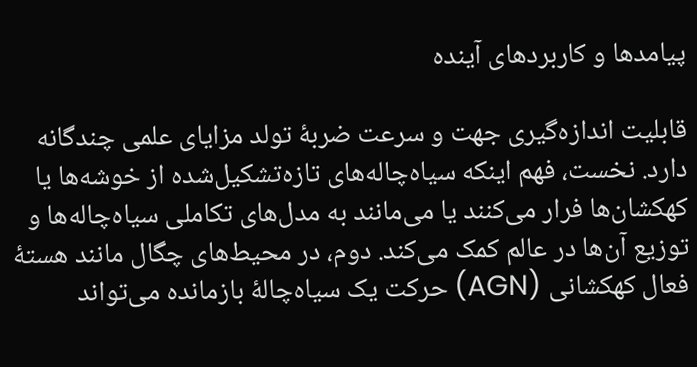پیامدها و کاربردهای آینده

قابلیت اندازه‌گیری جهت و سرعت ضربهٔ تولد مزایای علمی چندگانه دارد. نخست، فهم اینکه سیاه‌چاله‌های تازه‌تشکیل‌شده از خوشه‌ها یا کهکشان‌ها فرار می‌کنند یا می‌مانند به مدل‌های تکاملی سیاه‌چاله‌ها و توزیع آن‌ها در عالم کمک می‌کند. دوم، در محیط‌های چگال مانند هستهٔ فعال کهکشانی (AGN) حرکت یک سیاه‌چالهٔ بازمانده می‌تواند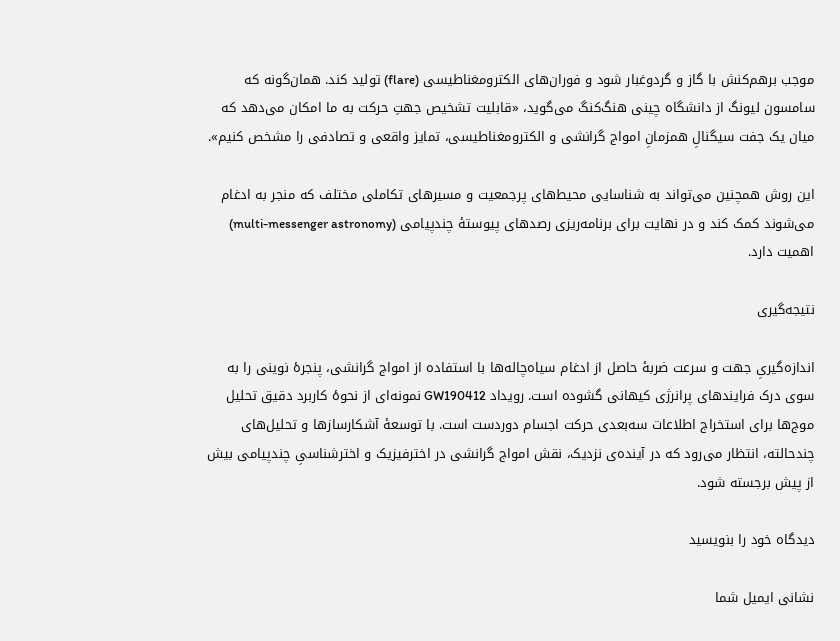موجب برهم‌کنش با گاز و گردوغبار شود و فوران‌های الکترومغناطیسی (flare) تولید کند. همان‌گونه که سامسون لیونگ از دانشگاه چینی هنگ‌کنگ می‌گوید، «قابلیت تشخیص جهتِ حرکت به ما امکان می‌دهد که میان یک جفت سیگنالِ همزمانِ امواج گرانشی و الکترومغناطیسی، تمایز واقعی و تصادفی را مشخص کنیم».

این روش همچنین می‌تواند به شناسایی محیط‌های پرجمعیت و مسیرهای تکاملی مختلف که منجر به ادغام می‌شوند کمک کند و در نهایت برای برنامه‌ریزی رصدهای پیوستهٔ چندپیامی (multi-messenger astronomy) اهمیت دارد.

نتیجه‌گیری

اندازه‌گیریِ جهت و سرعت ضربهٔ حاصل از ادغام سیاه‌چاله‌ها با استفاده از امواج گرانشی، پنجرهٔ نوینی را به سوی درک فرایندهای پرانرژی کیهانی گشوده است. رویداد GW190412 نمونه‌ای از نحوهٔ کاربرد دقیق تحلیل موج‌ها برای استخراج اطلاعات سه‌بعدی حرکت اجسام دوردست است. با توسعهٔ آشکارسازها و تحلیل‌های چندحالته، انتظار می‌رود که در آینده‌ی نزدیک، نقش امواج گرانشی در اخترفیزیک و اخترشناسیِ چندپیامی بیش از پیش برجسته شود.

دیدگاه‌ خود را بنویسید

نشانی ایمیل شما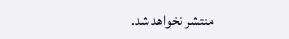منتشر نخواهد شد.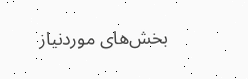بخش‌های موردنیاز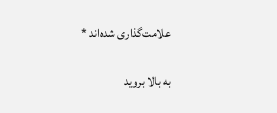علامت‌گذاری شده‌اند *

به بالا بروید